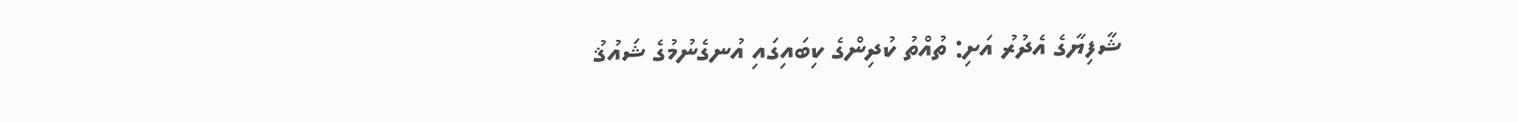ޝާފިޔާގެ އެދުރު އަށި: ތުއްތު ކުދިންގެ ކިބައިގައި އުނގެނުމުގެ ޝައުޤު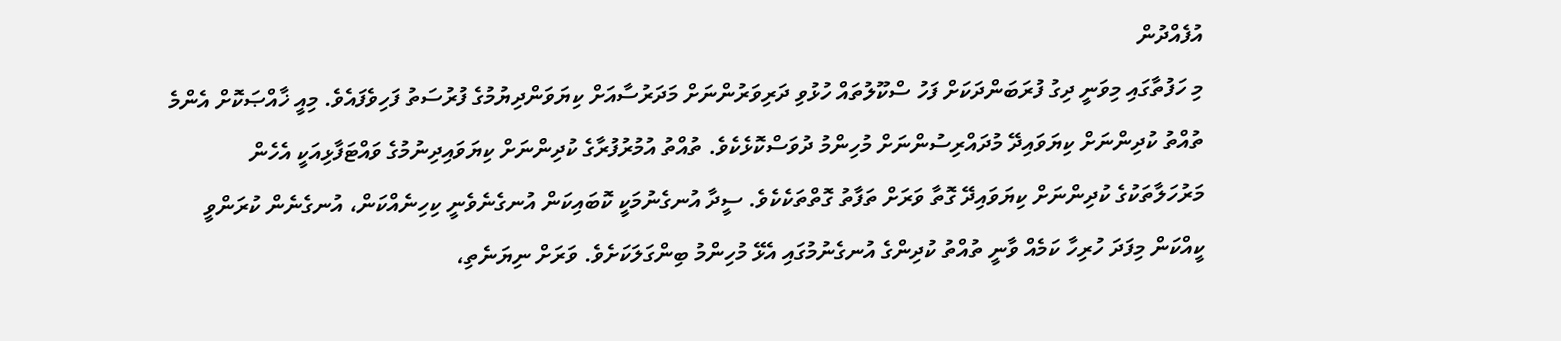އުފެއްދުން
މި ހަފުތާގައި މިވަނީ ދިގު ފުރަބަންދަކަށް ފަހު ސްކޫލުތައް ހުޅުވި ދަރިވަރުންނަށް މަދަރުސާއަށް ކިޔަވަންދިޔުމުގެ ފުރުސަތު ފަހިވެފައެވެ. މިއީ ޚާއްޞަކޮށް އެންމެ ތުއްތު ކުދިންނަށް ކިޔަވައިދޭ މުދައްރިސުންނަށް މުހިންމު ދުވަސްކޮޅެކެވެ. ތުއްތު އުމުރުފުރާގެ ކުދިންނަށް ކިޔަވައިދިނުމުގެ ވައްޓަފާޅިއަކީ އެހެން މަރުހަލާތަކުގެ ކުދިންނަށް ކިޔަވައިދޭ ގޮތާ ވަރަށް ތަފާތު ގޮތްތަކެކެވެ. ސީދާ އުނގެނުމަކީ ކޮބައިކަން އުނގެނެވެނީ ކިހިނެއްކަން، އުނގެނެން ކުރަންވީ ކީއްކަން މިފަދަ ހުރިހާ ކަމެއް ވާނީ ތުއްތު ކުދިންގެ އުނގެނުމުގައި އެޅޭ މުހިންމު ބިންގަލަކަށެވެ. ވަރަށް ނިޔަނެތި،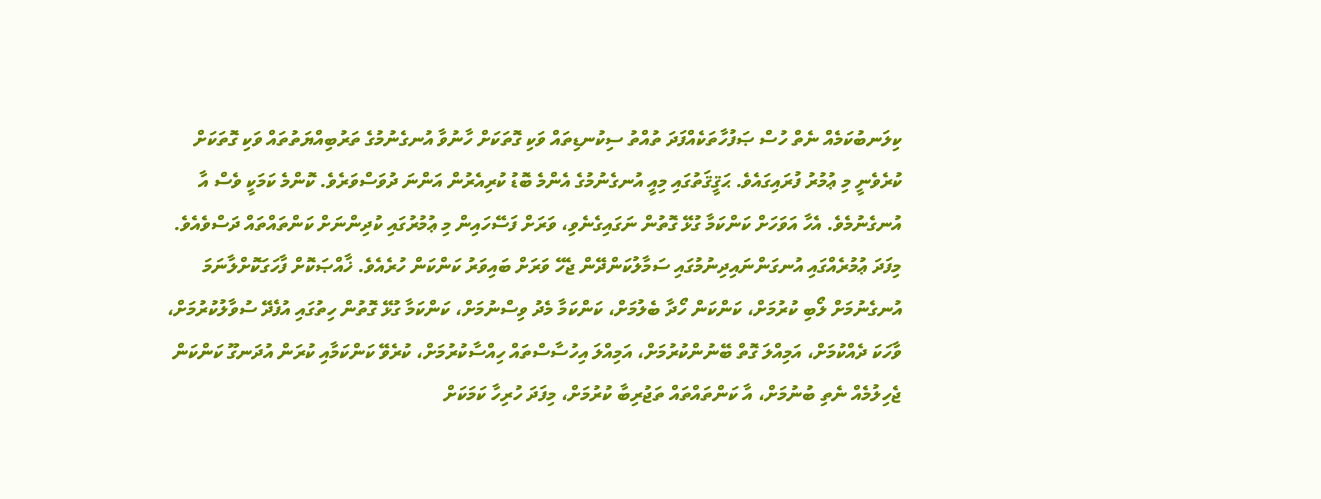ކިލަނބުކަމެއް ނެތް ހުސް ޞަފުހާތަކެއްފަދަ ތުއްތު ސިކުނޑިތައް ވަކި ގޮތަކަށް ހާނުވާ އުނގެނުމުގެ ތަރުބިއްޔަތުތައް ވަކި ގޮތަކަށް ކުރެވެނީ މި ޢުމުރު ފުރައިގައެވެ. ޙަޤީޤަތުގައި މިއީ އުނގެނުމުގެ އެންމެ ބޮޑު ކުރިއެރުން އަންނަ ދުވަސްވަރެވެ. ކޮންމެ ކަމަކީ ވެސް އާ އުނގެނުމެވެ. އެހާ އަވަހަށް ކަންކަމާ ގުޅޭ ގޮތުން ނަގައިގެނެވި، ވަރަށް ފަސޭހައިން މި ޢުމުރުގައި ކުދިންނަށް ކަންތައްތައް ދަސްވެއެވެ. މިފަދަ ޢުމުރެއްގައި އުނގަންނައިދިނުމުގައި ސަމާލުކަންދޭން ޖެހޭ ވަރަށް ބައިވަރު ކަންކަން ހުރެއެވެ. ޚާއްޞަކޮށް ފާހަގަކޮށްލާނަމަ އުނގެނުމަށް ލޯބި ކުރުމަށް، ކަންކަން ހޯދާ ބެލުމަށް، ކަންކަމާ މެދު ވިސްނުމަށް، ކަންކަމާ ގުޅޭ ގޮތުން ހިތުގައި އުފެދޭ ސުވާލުކުރުމަށް، ވާހަކަ ދެއްކުމަށް، އަމިއްލަ ގޮތް ބޭނުންކުރުމަށް، އަމިއްލަ އިހުސާސްތައް ހިއްސާކުރުމަށް، ކުރެވޭ ކަންކަމާއި ކުރަން އުދަނގޫ ކަންކަން ޖެހިލުމެއް ނެތި ބުނުމަށް، އާ ކަންތައްތައް ތަޖުރިބާ ކުރުމަށް، މިފަދަ ހުރިހާ ކަމަކަށް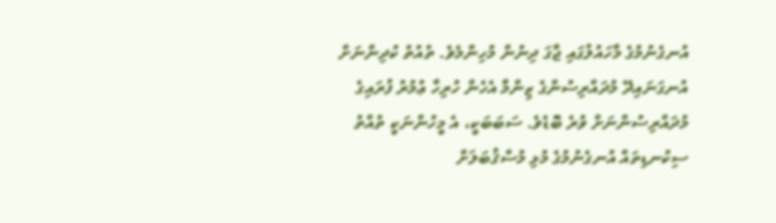އުނގެނުމުގެ މާހައުލުގައި ޖާގަ ދިނުން މުހިންމެވެ. ތުއުތު ކުދިންނަށް އުނގަނައިދޭ މުދައްރިސުންގެ ޒިންމާ އެހެން ހުރިހާ ޢުމުރު ފުރައިގެ މުދައްރިސުންނަށް ވުރެ ބޮޑެވެ. ސަބަބަކީ، އެ މީހުންނަކީ ތުއްތު ސިކުނޑިތައް އުނގެނުމުގެ މުޅި މުސްޤުބަލަށް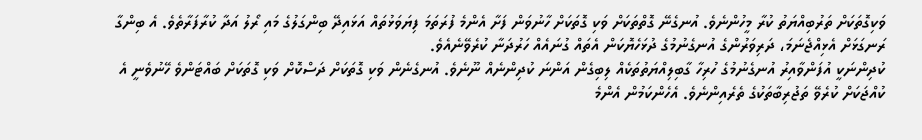ވަކިގޮތަކަށް ތަރުބިއްޔަތު ކުރާ މީހުންނެވެ. އުނގެނޭ ގޮތްތަކަށް ވަކި ގޮތަކަށް ހާނުވަން ފަށާ އެންމެ ފުރަތަމަ ފިޔަވަޅުތައް އަޅައިދޭ ބިންގަލުގެ މައި ރޯލު އަދާ ކުރާފަރާތެވެ. އެ ބިންގާ ރަނގަޅަށް އެޅިއްޖެނަމަ، ދަރިވަރުންގެ އުނގެނުމުގެ ދުޅަހެޔޮކަން އެތައް ގުނައެއް ހަރުދަނާ ކުރެވޭނެއެވެ.
ކުދިންނަކީ އުފަންވާއިރު އުނގެނުމުގެ ހުރިހާ ގާބިލިއްޔަތުތަކެއް ލިބިގެން އަންނަ ކުދިންނެއް ނޫނެވެ. އުނގެނެން ވަކި ގޮތަކަށް ދަސްކޮށް ވަކި ގޮތަކަށް ބައްޓަންވެ ހޭނުވެނީ އެ ކުއްޖަކަށް ކުރެވޭ ތަޖުރިބާތަކުގެ ތެރެއިންނެވެ. އެހެންކަމުން އެންމެ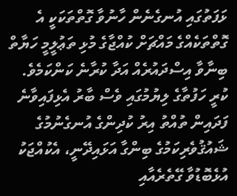ޅަފަތުގައި އުނގެނެން ހާނުވާ ގޮތްތަކަކީ އެ ގޮތްތަކެއްގެ މައްޗަށް ކުއްޖާގެ މުޅި ތަޢުލީމީ ހަޔާތް ބިނާވާ އިސްދައުރެއް އަދާ ކުރާނެ ކަންކަމެވެ. ކުރީ ހަފުތާގެ ލިޔުމުގައި ވެސް ބާރު އެޅިފައިވާނެ ފަދައިން ތުއްތު އިރު ކުދިންގެ އުނގެނުމުގެ ޝައުޤުވެރިކަމުގެ ބިންގާ އަޅައިދޭނީ، އެކުއްޖަކު އުޅެބޮޑުވާ ގޭތެރެއާއި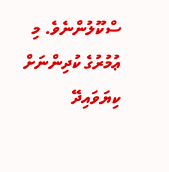ސްކޫލުންނެވެ. މި ޢުމުރުގެ ކުދިންނަށް ކިޔަވައިދޭ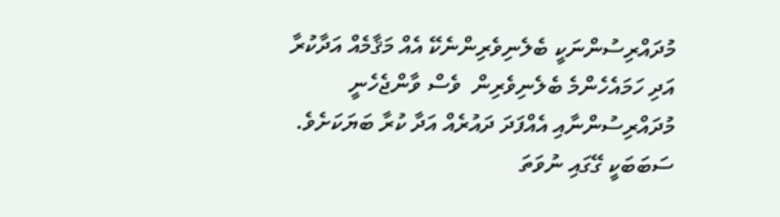މުދައްރިސުންނަކީ ބެލެނިވެރިންނެކޭ އެއް މަޤާމެއް އަދާކުރާ އަދި ހަމައެހެންމެ ބެލެނިވެރިން  ވެސް ވާންޖެހެނީ މުދައްރިސުންނާއި އެއްފަދަ ދައުރެއް އަދާ ކުރާ ބަޔަކަށެވެ. ސަބަބަކީ ގޭގައި ނުވަތަ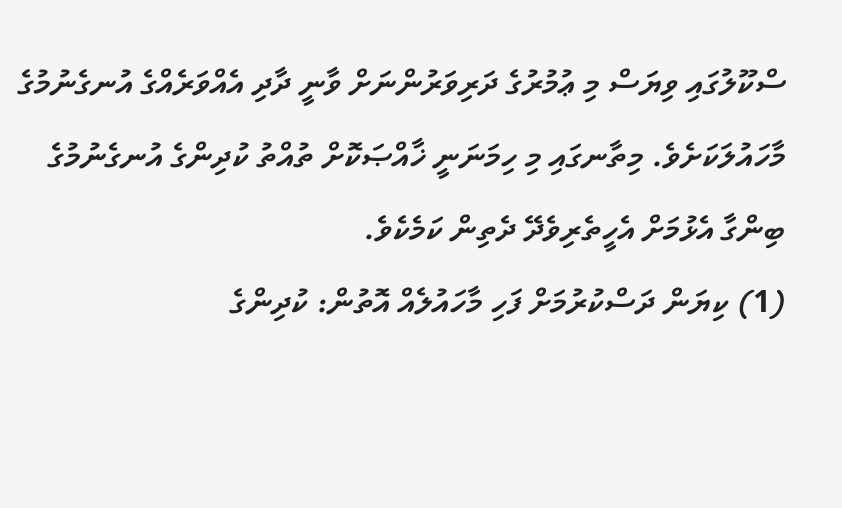ސްކޫލުގައި ވިޔަސް މި ޢުމުރުގެ ދަރިވަރުންނަށް ވާނީ ދާދި އެއްވަރެއްގެ އުނގެނުމުގެ މާހައުލަކަށެވެ. މިތާނގައި މި ހިމަނަނީ ޚާއްޞަކޮށް ތުއްތު ކުދިންގެ އުނގެނުމުގެ ބިންގާ އެޅުމަށް އެހީތެރިވެދޭ ދެތިން ކަމެކެވެ.
(1) ކިޔަން ދަސްކުރުމަށް ފަހި މާހައުލެއް އޮތުން: ކުދިންގެ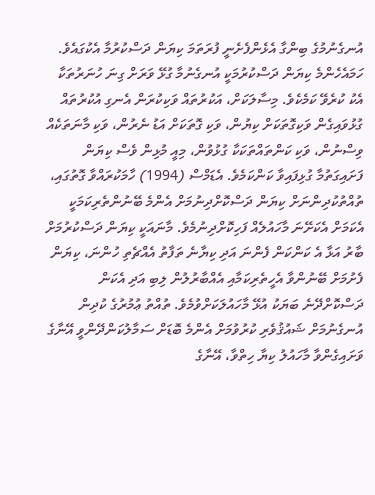އުނގެނުމުގެ ބިންގާ އެޅެންފެށެނީ ފުރަތަމަ ކިޔަން ދަސްކުރުމާ އެކުގައެވެ. ހަމައެހެންމެ ކިޔަން ދަސްކުރުމަކީ އުނގެނުމާ ގުޅޭ ވަރަށް ގިނަ ހުނަރުތަކާ އެކު ކުރެވޭ ކަމެކެވެ. މިސާލަކަށް، އަކުރުތައް ވަކިކުރަން އެނގި އުކުރުތައް ގުޅުވައިގެން ވަކިގޮތަކަށް ކިޔުން، ވަކި ގޮތަކަށް އަޑު ނެރުން، ވަކި މާނަތަކެއް ވިސްނުން، ވަކި ކަންތައްތަކަކާ ގުޅުވުން، މިއީ މުޅިން ވެސް ކިޔަން ފަށައިގަތުމާ ގުޅިފައިވާ ކަންކަމެވެ. އެޑަމްސް (1994) ހާމަކުރައްވާ ގޮތުގައި، ތުއްތުކުދިންނަށް ކިޔަން ދަސްކޮށްދިނުމަށް އެންމެ ބޭނުންތެރިކަމަކީ އެކަމަށް އެކަށޭނަ މާހައުލެއް ފަހިކޮށްދިނުމެވެ. މާނައަކީ ކިޔަން ދަސްކުރުމަށް ބާރު އަޅާ އެ ކަންކަން ފެންނަ އަދި ކިޔާނެ ތަފާތު އެއްޗެތި ހުންނަ، ކިޔަން ފެށުމަށް ބޭނުންވާ އެހީތެރިކަމާއި އެއްބާރުލުން ލިބި އަދި އެކަން ދަސްކޮށްދޭނެ ބަޔަކު އުޅޭ މާހައުލަކަށްވުމެވެ. ތުއްތު ޢުމުރުގެ ކުދިން އުނގެނުމަށް ޝައުޤުވެރި ކުރުވުމަށް އެންމެ ބޮޑަށް ސަމާލުކަންދޭންވީ އޭނާގެ ވަށައިގެންވާ މާހައުލު ކިޔާ ހިތްވާ، އޭނާގެ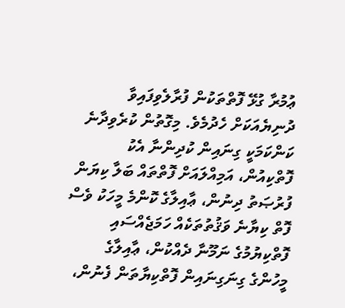ޢުމުރާ ގުޅޭ ފޮތްތަކުން ފުރާލެވިފައިވާ ދުނިޔެއަކަށް ހެދުމެވެ. މިގޮތުން ކުރެވިދާނެ ކަންކަމަކީ ގިނައިން ކުދިންނާ އެކު ފޮތްކިއުން، އަމިއްލައަށް ފޮތްތައް ބަލާ ކިޔަން ފުރުޞަތު ދިނުން، ޢާއިލާގެ ކޮންމެ މީހަކު ވެސް ފޮތް ކިޔާނެ ވަޤުތުތަކެއް ހަމަޖެއްސައި ފޮތްކިޔުމުގެ ނަމޫނާ ދެއްކުން، ޢާއިލާގެ މީހުންގެ ގިނަގިނައިން ފޮތްކިޔާތަން ފެނުން،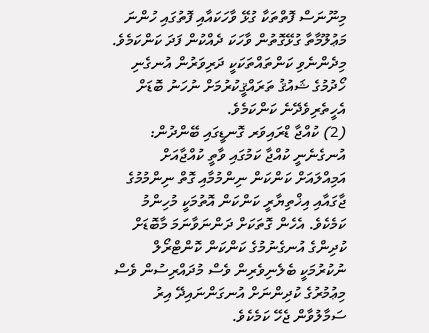މިނޫނަސް ފޮތްތަކާ ގުޅޭ ވާހަކައާއި ފޮތުގައި ހުންނަ މަޢުލޫމާތާ ގުޅޭގޮތުން ވާހަކަ ދެއްކުން ފަދަ ކަންކަމެވެ. މިދެންނެވި ކަންތައްތަކަކީ ދަރިވަރުން އުނގެނި ހޯދުމުގެ ޝައުޤު ތަރައްޤީކުރުމަށް ނުހަނު ބޮޑަށް އެހީތެރިވެދޭނެ ކަންކަމެވެ.
(2) ކުއްޖާ ޑްރައިވަރ ގޮނޑީގައި ބޭންދުން: އުނގެނެނީ ކުއްޖާ ކަމުގައި ވާތީ ކުއްޖާއަށް އަމިއްލައަށް ކަންކަން ނިންމުމާއި ގޮތް ނިންމުމުގެ ޖާގައާއި އިޚްތިޔާރީ ކަންކަން އޮތުމަކީ މުހިންމު ކަމެކެވެ. އެހެން ގޮތަކަށް ދަންނަވާނަމަ މާބޮޑަށް ކުދިންގެ އުނގެނުމުގެ ކަންކަން ކޮންޓްރޯލް ނުކުރުމަކީ ބެލެނިވެރިން ވެސް މުދައްރިސުން ވެސް މިޢުމުރުގެ ކުދިންނަށް އުނގަންނައިދޭ އިރު ސަމާލުވާން ޖެހޭ ކަމެކެވެ.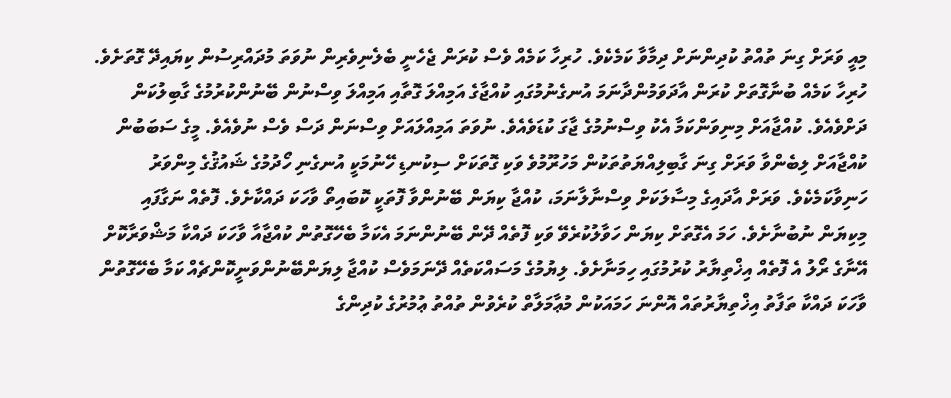މިއީ ވަރަށް ގިނަ ތުއްތު ކުދިންނަށް ދިމާވާ ކަމެކެވެ. ހުރިހާ ކަމެއް ވެސް ކުރަން ޖެހެނީ ބެލެނިވެރިން ނުވަތަ މުދައްރިސުން ކިޔައިދޭ ގޮތަށެވެ. ހުރިހާ ކަމެއް ބުނާގޮތަށް ކުރަން އާދަވަމުންދާނަމަ އުނގެނުމުގައި ކުއްޖާގެ އަމިއްލަ ގޮތާއި އަމިއްލަ ވިސްނުން ބޭނުންކުރުމުގެ ގާބިލުކަން ދަށްވެއެވެ. ކުއްޖާއަށް މިނިވަންކަމާ އެކު ވިސްނުމުގެ ޖާގަ ކުޑަވެއެވެ. ނުވަތަ އަމިއްލައަށް ވިސްނަން ދަސް ވެސް ނުވެއެވެ. މީގެ ސަބަބުން ކުއްޖާއަށް ލިބެންވާ ވަރަށް ގިނަ ގާބިލިއްޔަތުތަކުން މަހުރޫމުވެ ވަކި ގޮތަކަށް ސިކުނޑި ހޭނުމަކީ އުނގެނި ހޯދުމުގެ ޝައުޤުގެ މިންވަރު ހަނިވާކަމެކެވެ. ވަރަށް އާދައިގެ މިސާލަކަށް ވިސްނާލާނަމަ، ކުއްޖާ ކިޔަން ބޭނުންވާ ފޮތަކީ ކޮބައިތޯ ވާހަކަ ދައްކާށެވެ. ފޮތެއް ނަގާފައި މިކިޔަން ނުބުނާށެވެ. ހަމަ އެގޮތަށް ކިޔަން ހަވާލުކުރެވޭ ވަކި ފޮތެއް ދޭން ބޭނުންނަމަ އެކަމާ ބެހޭގޮތުން ކުއްޖާއާ ވާހަކަ ދައްކާ މަޝްވަރާކޮށް އޭނާގެ ރޯލު އެ ފޮތެއް އިޚްތިޔާރު ކުރުމުގައި ހިމަނާށެވެ. ލިޔުމުގެ މަސައްކަތެއް ދޭނަމަވެސް ކުއްޖާ ލިޔަންބޭނުންވަނީކޮންޗެއް ކަމާ ބެހޭގޮތުން ވާހަކަ ދައްކާ ތަފާތު އިޚްތިޔާރުތައް އޮންނަ ހަމައަކުން މުޢާމަލާތް ކުރެވުން ތުއްތު ޢުމުރުގެ ކުދިންގެ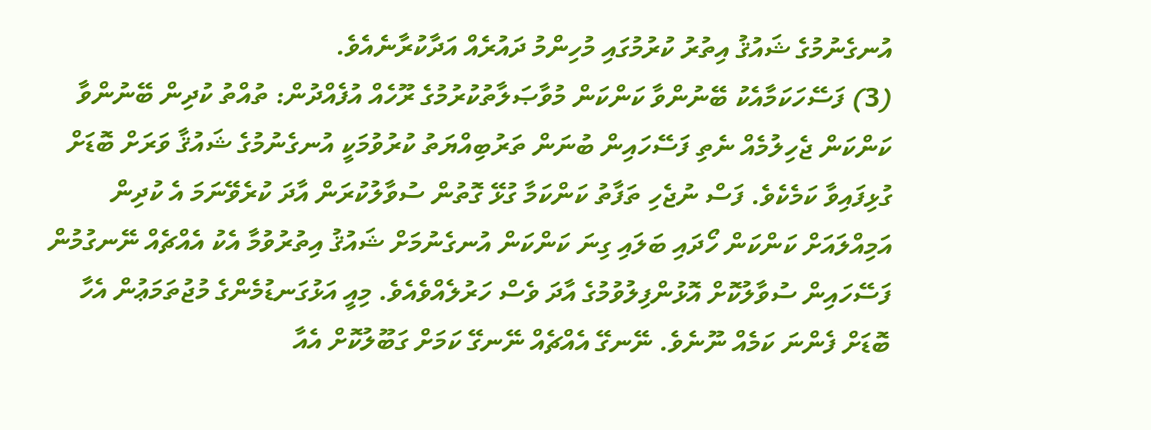އުނގެނުމުގެ ޝައުޤު އިތުރު ކުރުމުގައި މުހިންމު ދައުރެއް އަދާކުރާނެއެވެ.
(3) ފަސޭހަކަމާއެކު ބޭނުންވާ ކަންކަން މުވާޞަލާތުކުރުމުގެ ރޫހެއް އުފެއްދުން: ތުއްތު ކުދިން ބޭނުންވާ ކަންކަން ޖެހިލުމެއް ނެތި ފަސޭހައިން ބުނަން ތަރުބިއްޔަތު ކުރުވުމަކީ އުނގެނުމުގެ ޝައުޤާ ވަރަށް ބޮޑަށް ގުޅިފައިވާ ކަމެކެވެ. ފަސް ނުޖެހި ތަފާތު ކަންކަމާ ގުޅޭ ގޮތުން ސުވާލުކުރަން އާދަ ކުރެވޭނަމަ އެ ކުދިން އަމިއްލައަށް ކަންކަން ހޯދައި ބަލައި ގިނަ ކަންކަން އުނގެނުމަށް ޝައުޤު އިތުރުވުމާ އެކު އެއްޗެއް ނޭނގުމުން ފަސޭހައިން ސުވާލުކޮށް އޮޅުންފިލުވުމުގެ އާދަ ވެސް ހަރުލެއްވެއެވެ. މިއީ އަޅުގަނޑުމެންގެ މުޖުތަމަޢުން އެހާ ބޮޑަށް ފެންނަ ކަމެއް ނޫނެވެ. ނޭނގޭ އެއްޗެއް ނޭނގޭ ކަމަށް ގަބޫލުކޮށް އެއާ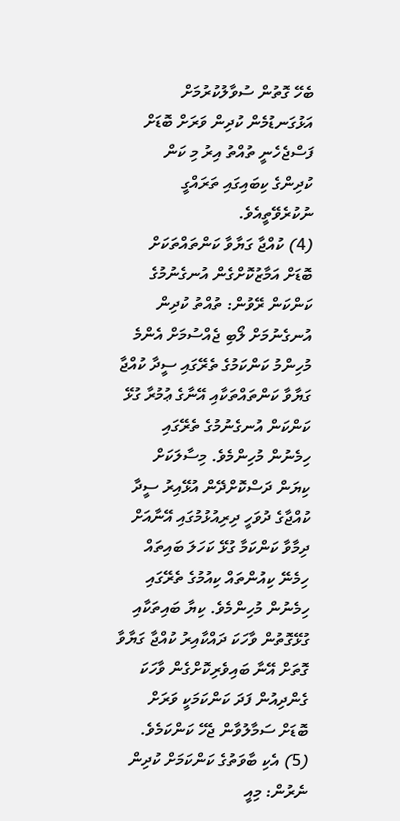ބެހޭ ގޮތުން ސުވާލުކުރުމަށް އަޅުގަނޑުމެން ކުދިން ވަރަށް ބޮޑަށް ފަސްޖެހެނީ ތުއްތު އިރު މި ކަން ކުދިންގެ ކިބައިގައި ތަރައްގީ ނުކުރެވޭތީއެވެ.
(4) ކުއްޖާ ގަޔާވާ ކަންތައްތަކަށް ބޮޑަށް އަމާޒުކޮށްގެން އުނގެނުމުގެ ކަންކަން ރޭވުން: ތުއްތު ކުދިން އުނގެނުމަށް ލޯބި ޖެއްސުމަށް އެންމެ މުހިންމު ކަންކަމުގެ ތެރޭގައި ސީދާ ކުއްޖާ ގަޔާވާ ކަންތައްތަކާއި އޭނާގެ ޢުމުރާ ގުޅޭ ކަންކަން އުނގެނުމުގެ ތެރޭގައި ހިމެނުން މުހިންމެވެ. މިސާލަކަށް ކިޔަން ދަސްކޮށްދޭން އުޅޭއިރު ސީދާ ކުއްޖާގެ ދުވަހީ ދިރިއުޅުމުގައި އޭނާއަށް ދިމާވާ ކަންކަމާ ގުޅޭ ކަހަލަ ބައިތައް ހިމެނޭ ކިއުންތައް ކިއުމުގެ ތެރޭގައި ހިމެނުން މުހިންމެވެ. ކިޔާ ބައިތަކާއި ގުޅޭގޮތުން ވާހަކަ ދައްކާއިރު ކުއްޖާ ގަޔާވާ ގޮތަށް އޭނާ ބައިވެރިކޮށްގެން ވާހަކަ ގެންދިއުން ފަދަ ކަންކަމަކީ ވަރަށް ބޮޑަށް ސަމާލުވާން ޖެހޭ ކަންކަމެވެ.
(5) އެކި ބާވަތުގެ ކަންކަމަށް ކުދިން ނެރުން: މިއީ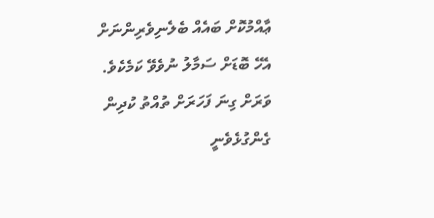ޢާއްމުކޮށް ބައެއް ބެލެނިވެރިންނަށް އެހޭ ބޮޑަށް ސަމާލު ނުވެވޭ ކަމެކެވެ. ވަރަށް ގިނަ ފަހަރަށް ތުއްތު ކުދިން ގެންގުޅެވެނީ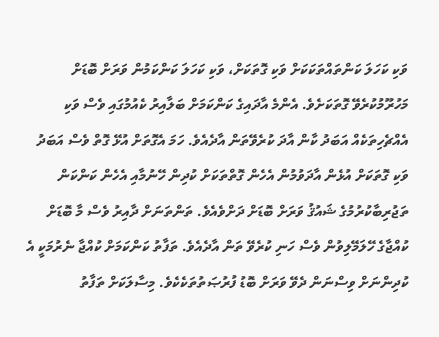ވަކި ކަހަލަ ކަންތައްތަކަކަށް ވަކި ގޮތަކަށް، ވަކި ކަހަލަ ކަންކަމުން ވަރަށް ބޮޑަށް މަހުރޫމުކުރެވޭ ގޮތަކަށެވެ. އެންމެ އާދައިގެ ކަންކަމަށް ބަލާއިރު ކެއުމުގައި ވެސް ވަކި އެއްޗެހިތަކެއް އަބަދު ކާން އާދަ ކުރެވޭތަން އާދެއެވެ. ހަމަ އެގޮތަށް އުޅޭ ގޮތް ވެސް އަބަދު ވަކި ގޮތަކަށް އުޅެން އާދަވުމުން އެހެން ގޮތްތަކަށް ކުދިން ހޭނުމާއި އެހެން ކަންކަން ތަޖުރިބާކުރުމުގެ ޝައުޤު ވަރަށް ބޮޑަށް ދަށްވެއެވެ. ތަންތަނަށް ދާއިރު ވެސް މާ ބޮޑަށް ކުއްޖާގެ ހޭލަމޭލިވުން ވެސް ހަނި ކުރެވޭ ތަން އާދެއެވެ. ތަފާތު ކަންކަމަށް ކުއްޖާ ނެރުމަކީ އެ ކުދިންނަށް ވިސްނަން ދެވޭ ވަރަށް ބޮޑު ފުރުޞަތުތަކެކެވެ. މިސާލަކަށް ތަފާތު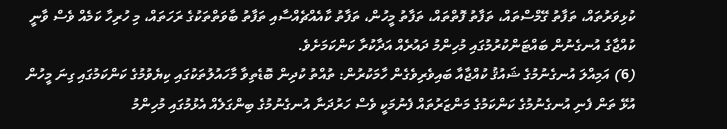ކުޅިވަރުތައް، ތަފާތު ގޭމްސްތައް، ތަފާތު ފޮތްތައް، ތަފާތު މީހުން، ތަފާތު ކާއެއްޗެއްސާއި ތަފާތު ބާވަތްތަކުގެ ރަހަތައް، މި ހުރިހާ ކަމެއް ވެސް ވާނީ ކުއްޖާގެ އުނގެނުން ބައްޓަންކުރުމުގައި މުހިންމު ދައުރެއް އަދާކުރާ ކަންކަމަށެވެ.
(6) އަމިއްލަ އުނގެނުމުގެ ޝައުޤު ކުއްޖާއާ ބައިވެރިވެގެން ހާމަކުރުން: ތުއްތު ކުދިން ބޮޑެތިވާ މާހައުލުތަކުގައި ކިޔެވުމުގެ ކަންކަމުގައި ގިނަ މީހުން އުޅޭ ތަން ފެނި އުނގެނުމުގެ ކަންކަމުގެ މަންޒަރުތައް ފެނުމަކީ ވެސް ހަރުދަނާ އުނގެނުމުގެ ބިންގަލެއް އެޅުމުގައި މުހިންމު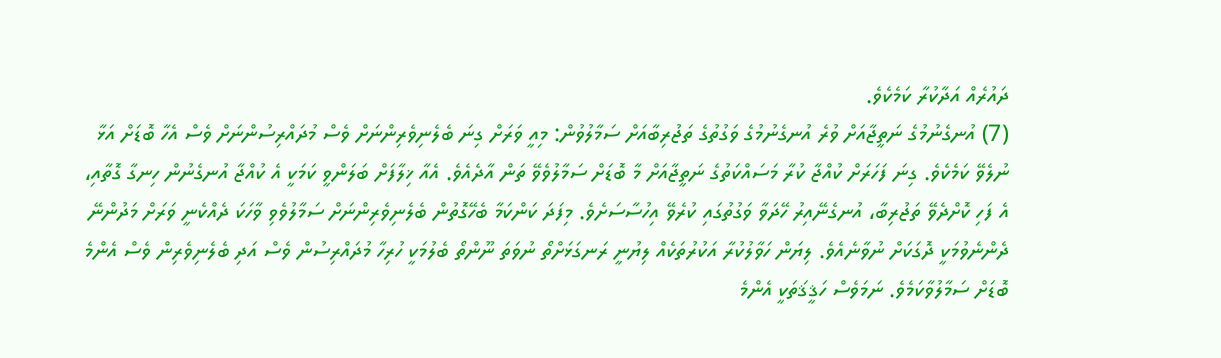ދައުރެއް އަދާކުރާ ކަމެކެވެ.
(7) އުނގެނުމުގެ ނަތީޖާއަށް ވުރެ އުނގެނުމުގެ ވަގުތުގެ ތަޖުރިބާއަށް ސަމާލުވުން: މިއީ ވަރަށް ގިނަ ބެލެނިވެރިންނަށް ވެސް މުދައްރިސުންނަށް ވެސް އެހާ ބޮޑަށް އަޅާ ނުލެވޭ ކަމެކެވެ. ގިނަ ފަހަރަށް ކުއްޖާ ކުރާ މަސައްކަތުގެ ނަތީޖާއަށް މާ ބޮޑަށް ސަމާލުވެވޭ ތަން އާދެއެވެ. އެއާ ޚިލާފަށް ބަލަންވީ ކަމަކީ އެ ކުއްޖާ އުނގެނުން ހިނގާ ގޮތާއި، އެ ފަހި ކޮށްދެވޭ ތަޖުރިބާ، އުނގެނޭއިރު ހޭދަވާ ވަގުތުގައި ކުރެވޭ އިހުސާސަށެވެ. މިފަދަ ކަންކަމާ ބެހޭގޮތުން ބެލެނިވެރިންނަށް ސަމާލުވެވި ވާހަކަ ދެއްކެނީ ވަރަށް މަދުންނޭ ދެންނެވުމަކީ ދޮގަކަށް ނުވާނެއެވެ. ލިޔަން ހަވާލުކުރާ އަކުރުތަކެއް ލިޔުނީ ރަނގަޅަށްތޯ ނުވަތަ ނޫންތޯ ބެލުމަކީ ހުރިހާ މުދައްރިސުން ވެސް އަދި ބެލެނިވެރިން ވެސް އެންމެ ބޮޑަށް ސަމާލުވާކަމެވެ. ނަމަވެސް ހަޤީޤަތަކީ އެންމެ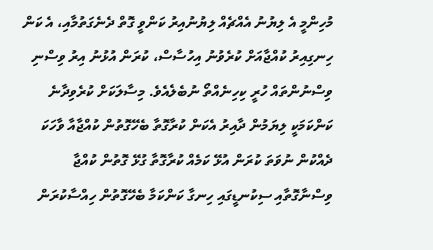މުހިންމީ އެ ލިޔުނު އެއްޗެއް ލިޔުނުއިރު ކަންވީ ގޮތް ދެނެގަތުމާއި، އެ ކަން ހިނގިއިރު ކުއްޖާއަށް ކުރެވުނު އިހުސާސް، ކުރަން އުޅުނު އިރު ވިސްނި ވިސްނުންތައް ހުރީ ކިހިނެއްތޯ ނުބެލެއެވެ. މިސާލަކަށް ކުރެވިދާނެ ކަންކަމަކީ ލިޔަމުން ދާއިރު އެކަން ކުރާގޮތާ ބެހޭގޮތުން ކުއްޖާއާ ވާހަކަ ދެއްކުން ނުވަތަ ކުރަން އުޅޭ ކަމެއް ކުރާގޮތާ ގުޅޭ ގޮތުން ކުއްޖާ ވިސްނާގޮތާއި ސިކުނޑީގައި ހިނގާ ކަންކަމާ ބެހޭގޮތުން ހިއްސާކުރަން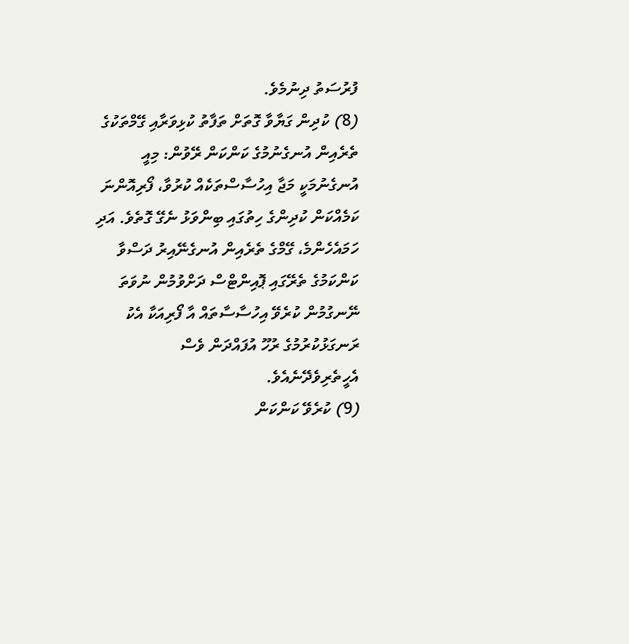ފުރުސަތު ދިނުމެވެ.
(8) ކުދިން ގަޔާވާ ގޮތަށް ތަފާތު ކުޅިވަރާއި ގޭމްތަކުގެ ތެރެއިން އުނގެނުމުގެ ކަންކަން ރޭވުން: މިއީ އުނގެނުމަކީ މަޖާ އިހުސާސްތަކެއް ކުރުވާ، ފޯރިއޮންނަ ކަމެއްކަން ކުދިންގެ ހިތުގައި ބިންވަޅު ނެގޭ ގޮތެވެ. އަދި ހަމައެހެންމެ، ގޭމްގެ ތެރެއިން އުނގެނޭއިރު ދަސްވާ ކަންކަމުގެ ތެރޭގައި ޕޮއިންޓްސް ދަށްވުމުން ނުވަތަ ނޭނގުމުން ކުރެވޭ އިހުސާސާތައް އާ ފޯރިއަކާ އެކު ރަނގަޅުކުރުމުގެ ރުހޫ އުފައްދަން ވެސް އެހީތެރިވެދޭނެއެވެ.
(9) ކުރެވޭ ކަންކަން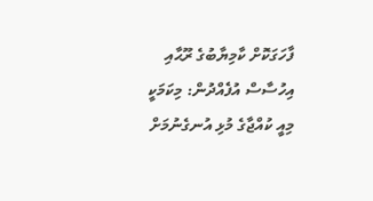ފާހަގަކޮށް ކާމިޔާބުގެ ރޫޙާއި އިހުސާސް އުފެއްދުން: މިކަމަކީ މިއީ ކުއްޖާގެ މުޅި އުނގެނުމަށް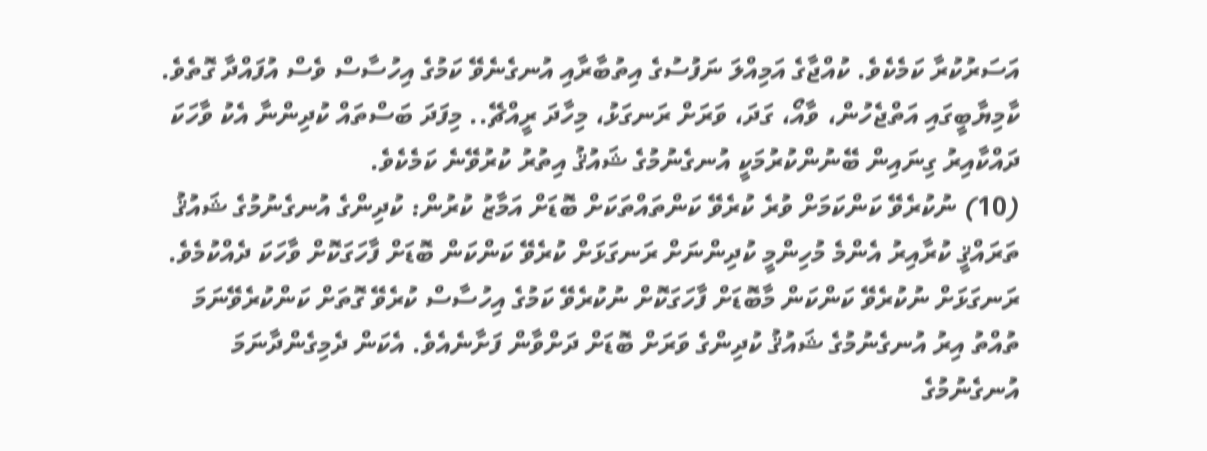އަސަރުކުރާ ކަމެކެވެ. ކުއްޖާގެ އަމިއްލަ ނަފުސުގެ އިތުބާރާއި އުނގެނެވޭ ކަމުގެ އިހުސާސް ވެސް އުފައްދާ ގޮތެވެ. ކާމިޔާބީގައި އަތްޖެހުން، ވާއޯ، ގަދަ، ވަރަށް ރަނގަޅު، މިހާދަ ރީއްޗޭ.. މިފަދަ ބަސްތައް ކުދިންނާ އެކު ވާހަކަ ދައްކާއިރު ގިނައިން ބޭނުންކުރުމަކީ އުނގެނުމުގެ ޝައުޤު އިތުރު ކުރުވޭނެ ކަމެކެވެ.
(10) ނުކުރެވޭ ކަންކަމަށް ވުރެ ކުރެވޭ ކަންތައްތަކަށް ބޮޑަށް އަމާޒު ކުރުން: ކުދިންގެ އުނގެނުމުގެ ޝައުޤު ތަރައްޤީ ކުރާއިރު އެންމެ މުހިންމީ ކުދިންނަށް ރަނގަޅަށް ކުރެވޭ ކަންކަން ބޮޑަށް ފާހަގަކޮށް ވާހަކަ ދެއްކުމެވެ. ރަނގަޅަށް ނުކުރެވޭ ކަންކަން މާބޮޑަށް ފާހަގަކޮށް ނުކުރެވޭ ކަމުގެ އިހުސާސް ކުރެވޭ ގޮތަށް ކަންކުރެވޭނަމަ ތުއްތު އިރު އުނގެނުމުގެ ޝައުޤު ކުދިންގެ ވަރަށް ބޮޑަށް ދަށްވާން ފަށާނެއެވެ. އެކަން ދެމިގެންދާނަމަ އުނގެނުމުގެ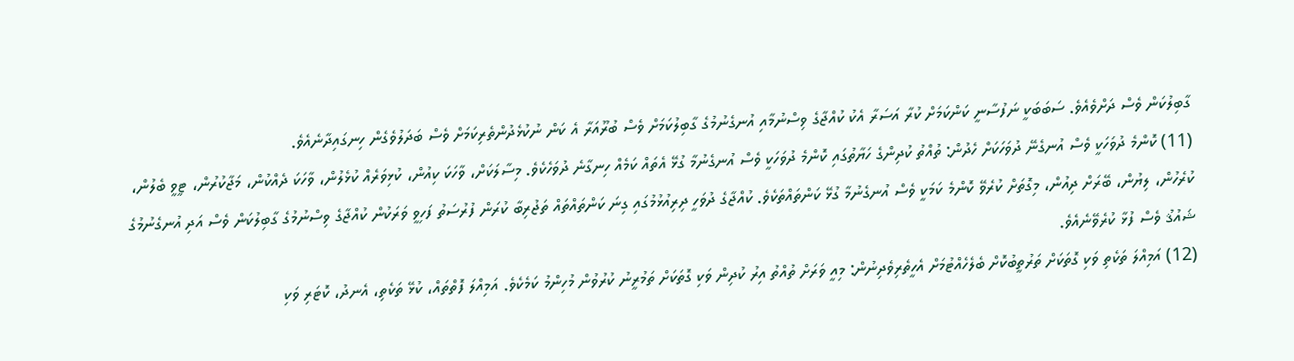ގާބިލުކަން ވެސް ދަށްވެއެވެ. ސަބަބަކީ ނަފުސާނީ ކަންކަމަށް ކުރާ އަސަރާ އެކު ކުއްޖާގެ ވިސްނުމާއި އުނގެނުމުގެ ގާބިލުކަމަށް ވެސް ބުރޫއަރާ އެ ކަން ނުކުޅެދުންތެރިކަމަށް ވެސް ބަދަލުވެގެން ހިނގައިދާނެއެވެ.
(11) ކޮންމެ ދުވަހަކީ ވެސް އުނގެނޭ ދުވަހަކަށް ހެދުން: ތުއްތު ކުދިންގެ ހަޔާތުގައި ކޮންމެ ދުވަހަކީ ވެސް އުނގެނުމާ ގުޅޭ އެތައް ކަމެއް ހިނގާނެ ދުވަހެކެވެ. މިސާލަކަށް، ވާހަކަ ކިއުން، ކުޅިވަރެއް ކުޅެލުން، ވާހަކަ ދެއްކުން، މަޖާކުރުން، ޓީވީ ބެލުން، ކުރެހުން، ލިޔުން، ބޭރަށް ދިއުން، މިގޮތަށް ކުރެވޭ ކޮންމެ ކަމަކީ ވެސް އުނގެނުމާ ގުޅޭ ކަންތައްތަކެވެ. ކުއްޖާގެ ދުވަހީ ދިރިއުޅުމުގައި ގިނަ ކަންތައްތައް ތަޖުރިބާ ކުރަން ފުރުސަތު ފަހިވީ ވަރަކުން ކުއްޖާގެ ވިސްނުމުގެ ގާބިލުކަން ވެސް އަދި އުނގެނުމުގެ ޝައުޤު ވެސް ފުޅާ ކުރެވޭނެއެވެ.
(12) އަމިއްލަ ތަކެތި ވަކި ގޮތަކަށް ތަރުތީބުކޮށް ބެލެހެއްޓުމަށް އެހީތެރިވެދިނުން: މިއީ ވަރަށް ތުއްތު އިރު ކުދިން ވަކި ގޮތަކަށް ތަމުރީނު ކުރުވުން މުހިންމު ކަމެކެވެ. އަމިއްލަ ފޮތްތައް، ކުޅޭ ތަކެތި، އެނދު، ކޮޓަރި ވަކި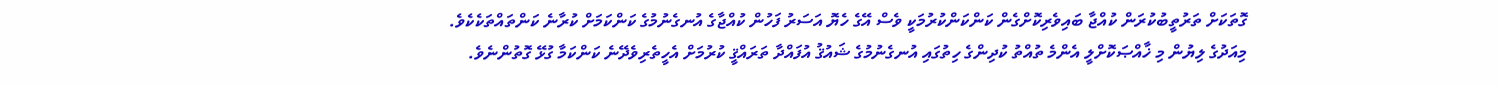ގޮތަކަށް ތަރުތީބުކުރަން ކުއްޖާ ބައިވެރިކޮށްގެން ކަންކަންކުރުމަކީ ވެސް އޭގެ ހެޔޮ އަސަރު ފަހުން ކުއްޖާގެ އުނގެނުމުގެ ކަންކަމަށް ކުރާނެ ކަންތައްތަކެކެވެ.
މިއަދުގެ ލިޔުން މި ޚާއްޞަކޮށްލީ އެންމެ ތުއްތު ކުދިންގެ ހިތުގައި އުނގެނުމުގެ ޝައުޤު އުފައްދާ ތަރައްޤީ ކުރުމަށް އެހީތެރިވެދޭނެ ކަންކަމާ ގުޅޭ ގޮތުންނެވެ.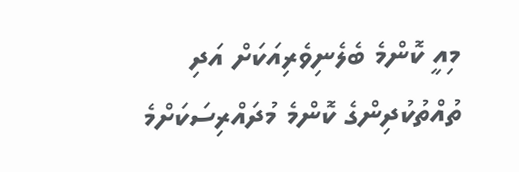މިއީ ކޮންމެ ބެލެނިވެރިއަކަށް އަދި ތުއްތުކުދިންގެ ކޮންމެ މުދައްރިސަކަށްމެ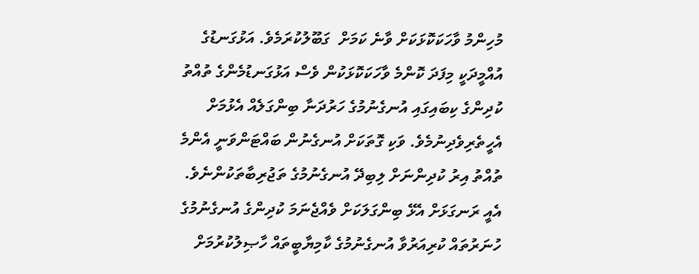މުހިންމު ވާހަކަކޮޅަކަށް ވާނެ ކަމަށް  ގަބޫލުކުރަމެވެ. އަޅުގަނޑުގެ އުއްމީދަކީ މިފަދަ ކޮންމެ ވާހަކަކޮޅަކުން ވެސް އަޅުގަނޑުމެންގެ ތުއްތު ކުދިންގެ ކިބައިގައި އުނގެނުމުގެ ހަރުދަނާ ބިންގަލެއް އެޅުމަށް އެހީތެރިވެދިނުމެވެ. ވަކި ގޮތަކަށް އުނގެނުން ބައްޓަންވަނީ އެންމެ ތުއްތު އިރު ކުދިންނަށް ލިބިދޭ އުނގެނުމުގެ ތަޖުރިބާތަކުންނެވެ. އެއީ ރަނގަޅަށް އެޅޭ ބިންގަލަކަށް ވެއްޖެނަމަ ކުދިންގެ އުނގެނުމުގެ ހުނަރުތައް ކުރިއަރުވާ އުނގެނުމުގެ ކާމިޔާބީތައް ހާޞިލުކުރުމަށް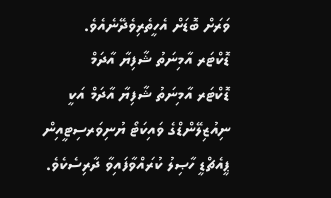ވަރަށް ބޮޑަށް އެހީތެރިވެދޭނެއެވެ.
ޑޮކްޓަރ އާމިނަތު ޝާފިޔާ އާދަމް
ޑޮކްޓަރ އާމިނަތު ޝާފިޔާ އާދަމް އަކީ ނިއުޒިލޭންޑްގެ ވައިކަޓޯ ޔުނިވަރސިޓީއިން ޕީއެޗްޑީ ހާޞިލު ކުރައްވާފައިވާ ދާރިސެކެވެ.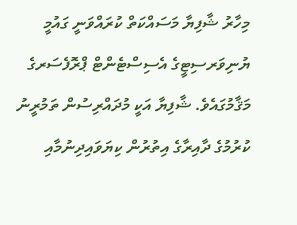މިހާރު ޝާފިޔާ މަސައްކަތް ކުރައްވަނީ ގައުމީ ޔުނިވަރސިޓީގެ އެސިސްޓެންޓް ޕްރޮފެސަރގެ މަޤާމުގައެވެ. ޝާފިޔާ އަކީ މުދައްރިސުން ތަމުރީނު ކުރުމުގެ ދާއިރާގެ އިތުރުން ކިޔަވައިދިނުމާއި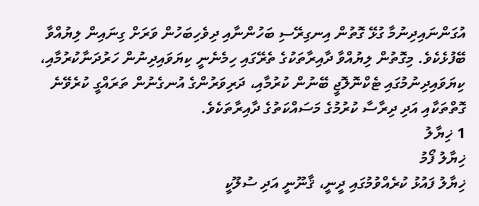އުގަންނައިދިނުމާ ގުޅޭ ގޮތުން އިނގިރޭސި ބަހުންނާއި ދިވެހިބަހުން ވަރަށް ގިނައިން ލިޔުއްވާ ބޭފުޅެކެވެ. މިގޮތުން ލިޔުއްވާ ދާއިރާތަކުގެ ތެރޭގައި ހިމެނެނީ ކިޔަވައިދިނުން ހަރުދަނާކުރުމާއި، ކިޔަވައިދިނުމުގައި ޓެކްނޮލޮޖީ ބޭނުން ކުރުމާއި، ދަރިވަރުންގެ އުނގެނުން ތަރައްގީ ކުރެވޭނެ ގޮތްތަކާއި އަދި ދިރާސާ ކުރުމުގެ މަސައްކަތުގެ ދާއިރާތަކެވެ.
1 ޚިޔާލު
ޚިޔާލު ފޯމު
ޚިޔާލު ފައުޅު ކުރެއްވުމުގައި ދީނީ، ޤާނޫނީ އަދި ސުލޫކީ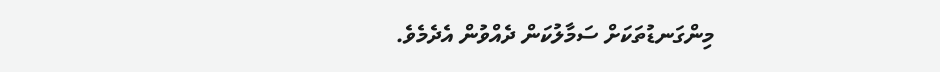މިންގަނޑުތަކަށް ސަމާލުކަން ދެއްވުން އެދެމެވެ.